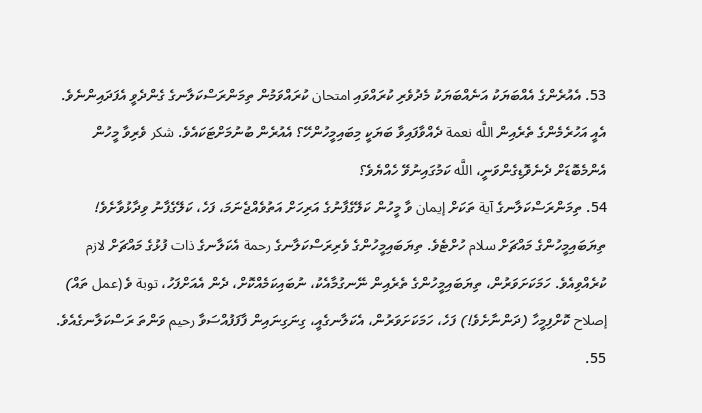53. އެއުރެންގެ އެއްބަޔަކު އަނެއްބަޔަކު މެދުވެރި ކުރައްވައި امتحان ކުރައްވަމުން ތިމަންރަސްކަލާނގެ ގެންދެވީ އެފަދައިންނެވެ. އެއީ އަހުރެމެންގެ ތެރެއިން اللَّه نعمة ދެއްވާފައިވާ ބަޔަކީ މިބައިމީހުންހޭ؟ އެއުރެން ބުނުމަށްޓަކައެވެ. شكر ވެރިވާ މީހުން އެންމެބޮޑަށް ދެނެވޮޑިގެންވަނީ، اللَّه ކަމުގައިނުވޭ ހެއްޔެވެ؟
54. ތިމަންރަސްކަލާނގެ آية ތަކަށް إيمان ވާ މީހުން ކަލޭގެފާނުގެ އަރިހަށް އަތުވެއްޖެނަމަ، ފަހެ، ކަލޭގެފާނު ވިދާޅުވާށެވެ! ތިޔަބައިމީހުންގެ މައްޗަށް سلام ހުށްޓެވެ. ތިޔަބައިމީހުންގެ ވެރިރަސްކަލާނގެ رحمة އެކަލާނގެ ذات ފުޅުގެ މައްޗަށް لازم ކުރެއްވިއެވެ. ހަމަކަށަވަރުން، ތިޔަބައިމީހުންގެ ތެރެއިން ނޭނގުމާއެކު، ނުބައިކަމެއްކޮށް، ދެން އެއަށްފަހު، توبة ވެ (عمل ތައް) إصلاح ކޮށްފިމީހާ (ދަންނާށެވެ!) ފަހެ، ހަމަކަށަވަރުން، އެކަލާނގެއީ، ގިނަގިނައިން ފާފަފުއްސަވާ رحيم ވަންތަ ރަސްކަލާނގެއެވެ.
55.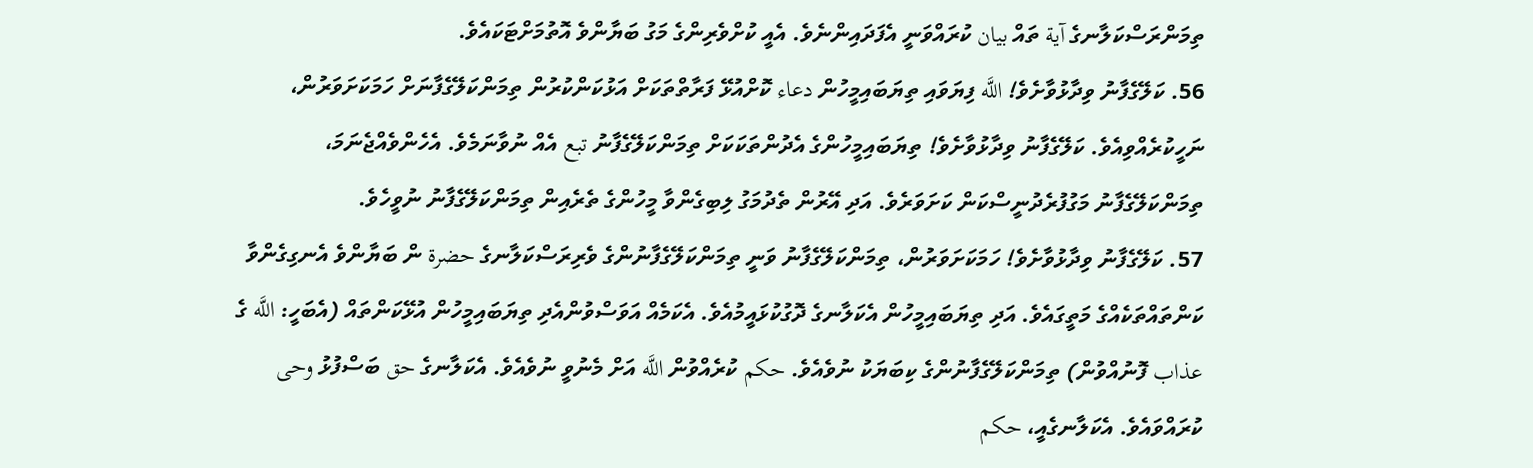ތިމަންރަސްކަލާނގެ آية ތައް بيان ކުރައްވަނީ އެފަދައިންނެވެ. އެއީ ކުށްވެރިންގެ މަގު ބަޔާންވެ އޮތުމަށްޓަކައެވެ.
56. ކަލޭގެފާނު ވިދާޅުވާށެވެ! اللَّه ފިޔަވައި ތިޔަބައިމީހުން دعاء ކޮށްއުޅޭ ފަރާތްތަކަށް އަޅުކަންކުރުން ތިމަންކަލޭގެފާނަށް ހަމަކަށަވަރުން، ނަހީކުރެއްވިއެވެ. ކަލޭގެފާނު ވިދާޅުވާށެވެ! ތިޔަބައިމީހުންގެ އެދުންތަކަކަށް ތިމަންކަލޭގެފާނު تبع އެއް ނުވާނަމެވެ. އެހެންވެއްޖެނަމަ، ތިމަންކަލޭގެފާނު މަގުފުރެދުނީސްކަން ކަށަވަރެވެ. އަދި އޭރުން ތެދުމަގު ލިބިގެންވާ މީހުންގެ ތެރެއިން ތިމަންކަލޭގެފާނު ނުވީހެވެ.
57. ކަލޭގެފާނު ވިދާޅުވާށެވެ! ހަމަކަށަވަރުން، ތިމަންކަލޭގެފާނު ވަނީ ތިމަންކަލޭގެފާނުންގެ ވެރިރަސްކަލާނގެ حضرة ން ބަޔާންވެ އެނގިގެންވާ ކަންތައްތަކެއްގެ މަތީގައެވެ. އަދި ތިޔަބައިމީހުން އެކަލާނގެ ދޮގުކުޅައީމުއެވެ. އެކަމެއް އަވަސްވުންއެދި ތިޔަބައިމީހުން އުޅޭކަންތައް (އެބަހީ: اللَّه ގެ عذاب ފޮނުއްވުން) ތިމަންކަލޭގެފާނުންގެ ކިބަޔަކު ނުވެއެވެ. حكم ކުރެއްވުން اللَّه އަށް މެނުވީ ނުވެއެވެ. އެކަލާނގެ حق ބަސްފުޅު وحى ކުރައްވައެވެ. އެކަލާނގެއީ، حكم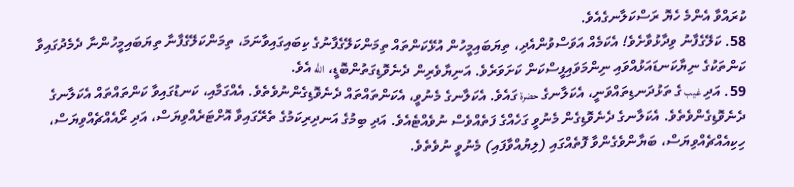ކުރައްވާ އެންމެ ހެޔޮ ރަސްކަލާނގެއެވެ.
58. ކަލޭގެފާނު ވިދާޅުވާށެވެ! އެކަމެއް އަވަސްވުންއެދި، ތިޔަބައިމީހުން އުޅޭކަންތައް ތިމަންކަލޭގެފާނުގެ ކިބައިގައިވާނަމަ، ތިމަންކަލޭގެފާނާ ތިޔަބައިމީހުންނާ ދެމެދުގައިވާ ކަންތަކުގެ ނިޔާކަނޑައަޅުއްވައި ނިންމަވައިފީސްކަން ކަށަވަރެވެ. އަނިޔާވެރިން ދެނެވޮޑިގަތުންބޮޑީ، اللَّه އެވެ.
59. އަދި غيب ގެ ތަޅުދަނޑިތައްވަނީ، އެކަލާނގެ حضرة ގައެވެ. އެކަލާނގެ މެނުވީ، އެކަންތައްތައް ދެނެވޮޑިގެންނުވެތެވެ. އެއްގަމާއި، ކަނޑުގައިވާ ކަންތައްތައް އެކަލާނގެ ދެނެވޮޑިގެންވެތެވެ. އެކަލާނގެ ދެނެވޮޑިގެން މެނުވީ ގަހެއްގެ ފަތެއްވެސް ނުވެއްޓެއެވެ. އަދި ބިމުގެ އަނދިރިކަމުގެ ތެރޭގައިވާ އޮށްޓަރެއްވިޔަސް، އަދި ރޯއެއްޗެއްވިޔަސް، ހިކިއެއްޗެއްވިޔަސް، ބަޔާންވެގެންވާ ފޮތެއްގައި (ލިޔުއްވާފައި) މެނުވީ ނުވެތެވެ.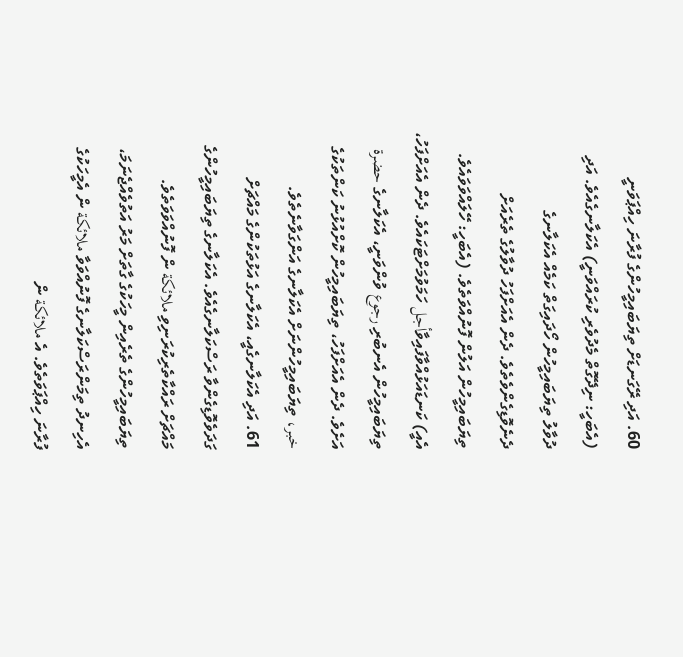60. އަދި ރޭގަނޑަށް ތިޔަބައިމީހުންގެ ފުރާނަ ހިއްޕަވަނީ (އެބަހީ: ނިދޭގޮތް މެދުވެރި ކުރައްވަނީ) އެކަލާނގެއެވެ. އަދި ދުވާލު ތިޔަބައިމީހުން ހޯދައިގަތް ކަމެއް އެކަލާނގެ ދެނެވޮޑިގެންވެތެވެ. ދެން އެއަށްފަހު ދުވާލުގެ ތެރެއަށް ތިޔަބައިމީހުން އަލުން ފޮނުއްވަތެވެ. (އެބަހީ: ހޭލައްވަވައެވެ. އެއީ) ކަނޑައަޅުއްވާފައިވާأجل ހަމަވުމަށްޓަކައެވެ. ދެން އެއަށްފަހު، ތިޔަބައިމީހުން އެނބުރި رجوع ވުންވަނީ، އެކަލާނގެ حضرة އަށެވެ. ދެން އެއަށްފަހު، ތިޔަބައިމީހުން ކޮށްއުޅުނު ކަންތަކުގެ خبر، ތިޔަބައިމީހުންނަށް އެކަލާނގެ އަންގަވާނެތެވެ.
61. އަދި އެކަލާނގެއީ، އެކަލާނގެ އަޅުތަކުންގެ މައްޗަށް ގަދަވެވޮޑިގެންވާ ރަސްކަލާނގެއެވެ. އެކަލާނގެ ތިޔަބައިމީހުންގެ މައްޗަށް ރައްކާތެރިކުރަނިވި ملائكة ން ފޮނުއްވަވަތެވެ. ތިޔަބައިމީހުންގެ ތެރެއިން މީހަކުގެ ގާތަށް މަރު އަތުވެއްޖެނަމަ، އެހިނދު ތިމަންރަސްކަލާނގެ ފޮނުއްވަވާ ملائكة ން އެމީހަކުގެ ފުރާނަ ހިއްޕަވަތެވެ. އެ ملائكة ން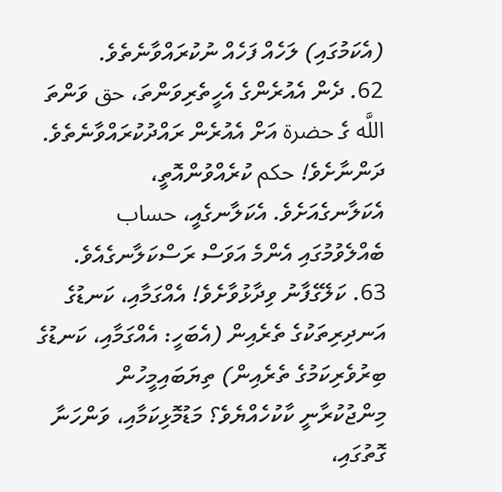(އެކަމުގައި) ލަހެއް ފަހެއް ނުކުރައްވާނެތެވެ.
62. ދެން އެއުރެންގެ އެހީތެރިވަންތަ، حق ވަންތަ اللَّه ގެ حضرة އަށް އެއުރެން ރައްދުކުރައްވާނެތެވެ. ދަންނާށެވެ! حكم ކުރެއްވުންއޮތީ، އެކަލާނގެއަށެވެ. އެކަލާނގެއީ، حساب ބެއްލެވުމުގައި އެންމެ އަވަސް ރަސްކަލާނގެއެވެ.
63. ކަލޭގެފާނު ވިދާޅުވާށެވެ! އެއްގަމާއި، ކަނޑުގެ އަނދިރިތަކުގެ ތެރެއިން (އެބަހީ: އެއްގަމާއި، ކަނޑުގެ ބިރުވެރިކަމުގެ ތެރެއިން) ތިޔަބައިމީހުން މިންޖުކުރާނީ ކާކުހެއްޔެވެ؟ މަޑުމޮޅިކަމާއި، ވަންހަނާ ގޮތުގައި،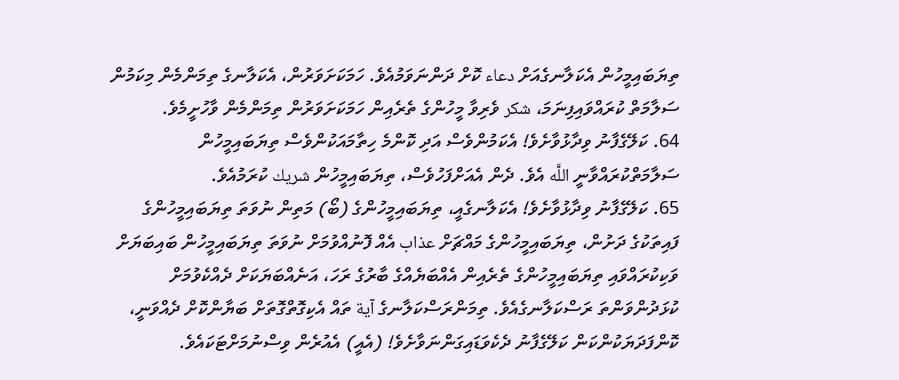ތިޔަބައިމީހުން އެކަލާނގެއަށް دعاء ކޮށް ދަންނަވަމުއެވެ. ހަމަކަށަވަރުން، އެކަލާނގެ ތިމަންމެން މިކަމުން ސަލާމަތް ކުރައްވައިފިނަމަ، شكر ވެރިވާ މީހުންގެ ތެރެއިން ހަމަކަށަވަރުން ތިމަންމެން ވާހުށީމެވެ.
64. ކަލޭގެފާނު ވިދާޅުވާށެވެ! އެކަމުންވެސް އަދި ކޮންމެ ހިތާމައަކުންވެސް ތިޔަބައިމީހުން ސަލާމަތްކުރައްވާނީ اللَّه އެވެ. ދެން އެއަށްފަހުވެސް، ތިޔަބައިމީހުން شريك ކުރަމުއެވެ.
65. ކަލޭގެފާނު ވިދާޅުވާށެވެ! އެކަލާނގެއީ، ތިޔަބައިމީހުންގެ (ބޯ) މަތިން ނުވަތަ ތިޔަބައިމީހުންގެ ފައިތަކުގެ ދަށުން، ތިޔަބައިމީހުންގެ މައްޗަށް عذاب އެއް ފޮނުއްވުމަށް ނުވަތަ ތިޔަބައިމީހުން ބައިބަޔަށް ވަކިކުރައްވައި ތިޔަބައިމީހުންގެ ތެރެއިން އެއްބަޔެއްގެ ބާރުގެ ރަހަ، އަނެއްބަޔަކަށް ދެއްކެވުމަށް ކުޅަދުންވަންތަ ރަސްކަލާނގެއެވެ. ތިމަންރަސްކަލާނގެ آية ތައް އެކިގޮތްގޮތަށް ބަޔާންކޮށް ދެއްވަނީ، ކޮންފަދަޔަކުންކަން ކަލޭގެފާނު ދެކެވަޑައިގަންނަވާށެވެ! (އެއީ) އެއުރެން ވިސްނުމަށްޓަކައެވެ.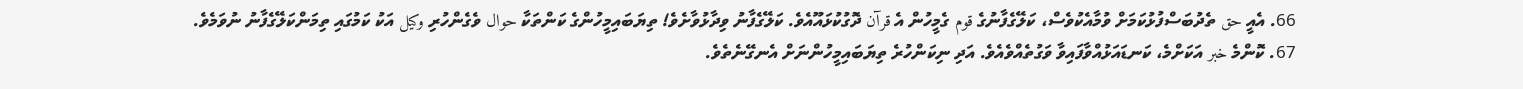66. އެއީ حق ތެދުބަސްފުޅުކަމަށް ވުމާއެކުވެސް، ކަލޭގެފާނުގެ قوم ގެމީހުން އެ قرآن ދޮގުކުޅައޫއެވެ. ކަލޭގެފާނު ވިދާޅުވާށެވެ! ތިޔަބައިމީހުންގެ ކަންތަކާ حوال ވެގެންހުރި وكيل އަކު ކަމުގައި ތިމަންކަލޭގެފާނު ނުވަމެވެ.
67. ކޮންމެ خبر އަކަށްމެ، ކަނޑައަޅުއްވާފައިވާ ވަގުތެއްވެއެވެ. އަދި ނިކަންހުރެ ތިޔަބައިމީހުންނަށް އެނގޭނެތެވެ.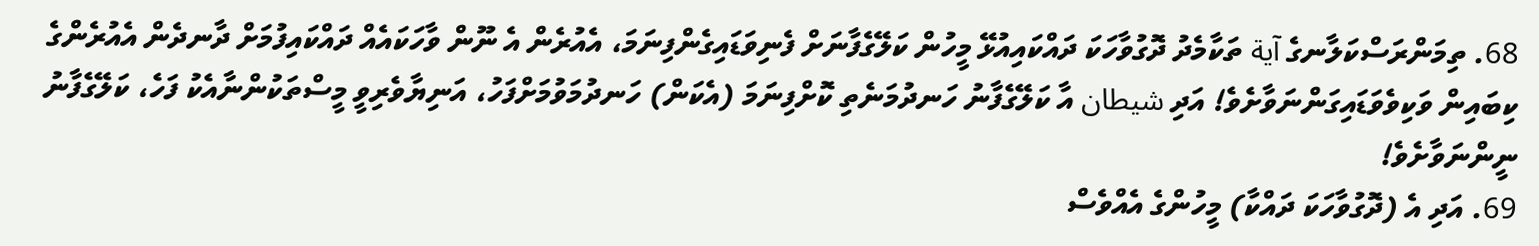68. ތިމަންރަސްކަލާނގެ آية ތަކާމެދު ދޮގުވާހަކަ ދައްކައިއުޅޭ މީހުން ކަލޭގެފާނަށް ފެނިވަޑައިގެންފިނަމަ، އެއުރެން އެ ނޫން ވާހަކައެއް ދައްކައިފުމަށް ދާނދެން އެއުރެންގެ ކިބައިން ވަކިވެވަޑައިގަންނަވާށެވެ! އަދި شيطان އާ ކަލޭގެފާނު ހަނދުމަނެތި ކޮށްފިނަމަ (އެކަން) ހަނދުމަވުމަށްފަހު، އަނިޔާވެރިވީ މީސްތަކުންނާއެކު ފަހެ، ކަލޭގެފާނު ނީންނަވާށެވެ!
69. އަދި އެ (ދޮގުވާހަކަ ދައްކާ) މީހުންގެ އެއްވެސް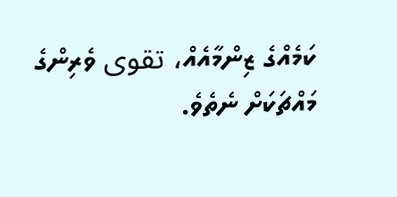ކަމެއްގެ ޒިންމާއެއް، تقوى ވެރިންގެ މައްޗަކަށް ނެތެވެ.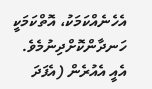އެހެނެއްކަމަކު، އޮތްކަމަކީ ހަނދާންކޮށްދިނުމެވެ. އެއީ އެއުރެން (އެފަދަ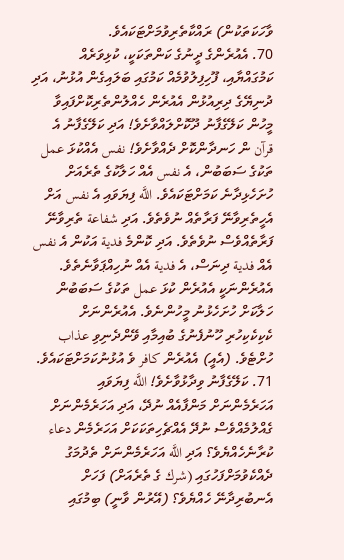ވާހަކަތަކުން) ރައްކާތެރިވުމަށްޓަކައެވެ.
70. އެއުރެންގެ ދީނުގެ ކަންތަކަކީ، ކުޅިވަރެއް ކަމުގައްޔާއި، ފޫހިފިލުވުމެއް ކަމުގައި ބަލައިގެން އުޅުނު، އަދި ދުނިޔޭގެ ދިރިއުޅުން އެއުރެން ހެއްލުންތެރިކޮށްފައިވާ މީހުން ކަލޭގެފާނު ދޫކޮށްލައްވާށެވެ! އަދި ކަލޭގެފާނު އެ قرآن ން ހަނދާންކޮށް ދެއްވާށެވެ! نفس އެއްކުޅަ عمل ތަކުގެ ސަބަބުން، އެ نفس އެއް ހަލާކުގެ ތެރެއަށް ހުށަހެޅިދާނެ ކަމަށްޓަކައެވެ. اللَّه ފިޔަވައި އެ نفس އަށް އެހީތެރިވާނޭ ފަރާތެއް ނުވެތެވެ. އަދި شفاعة ތެރިވާނޭ ފަރާތެއްވެސް ނުވެތެވެ. އަދި ކޮންމެ فدية އަކުން އެ نفس އެއް فدية ދިނަސް، އެ فدية އެއް ނުހިއްޕަވާނެތެވެ. އެއުރެންނަކީ އެއުރެން ކުޅަ عمل ތަކުގެ ސަބަބުން ހަލާކަށް ހުށަހެޅުނު މީހުންނެވެ. އެއުރެންނަށް ކެކިކެކިހުރި ހޫނުފެނުގެ ބުއިމާއި ވޭންދެނިވި عذاب ހުށްޓެވެ. (އެއީ) އެއުރެން كافر ވެ އުޅުނުކަމަށްޓަކައެވެ.
71. ކަލޭގެފާނު ވިދާޅުވާށެވެ! اللَّه ފިޔަވައި އަހަރެމެންނަށް މަންފާއެއް ނުދޭ، އަދި އަހަރެމެންނަށް ގެއްލުމެއްވެސް ނުދޭ އެއްޗެހިތަކަކަށް އަހަރެމެން دعاء ކުރާނެހެއްޔެވެ؟ އަދި اللَّه އަހަރެމެންނަށް ތެދުމަގު ދެއްކެވުމަށްފަހުގައި (شرك ގެ ތެރެއަށް) ފަހަށް އެނބުރިދާނޭ ހެއްޔެވެ؟ (އޭރުން ވާނީ) ބިމުގައި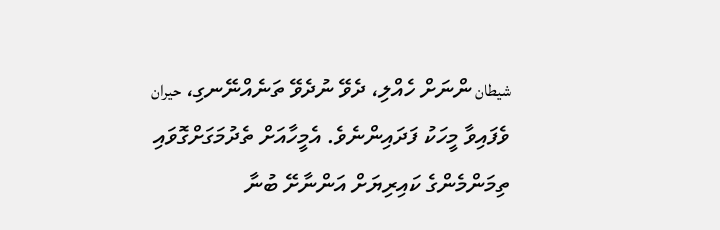شيطان ންނަށް ހެއްލި، ދެވޭ ނުދެވޭ ތަނެއްނޭނގި، حيران ވެފައިވާ މީހަކު ފަދައިންނެވެ. އެމީހާއަށް ތެދުމަގަށްގޮވައި ތިމަންމެންގެ ކައިރިޔަށް އަންނާށޭ ބުނާ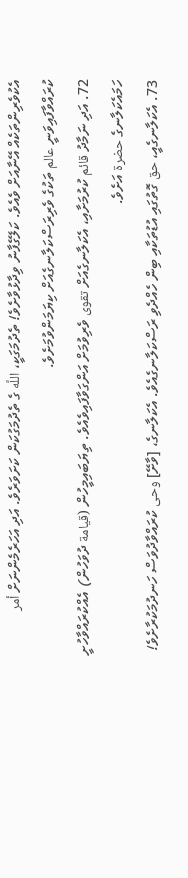އެކުވެރިންތަކެއް އޭނާއަށް ވެއެވެ. ކަލޭގެފާނު ވިދާޅުވާށެވެ! ތެދުމަގަކީ، اللَّه ގެ ތެދުމަގުކަން ކަށަވަރެވެ. އަދި އަހަރެމެންނަށް أمر ކުރައްވާފައިވަނީ عالم ތަކުގެ ވެރިރަސްކަލާނގެއަށް ކިޔަމަންވުމަށެވެ.
72. އަދި ނަމާދު قائم ކުރުމަށާއި، އެކަލާނގެއަށް تقوى ވެރިވުމަށް އަންގަވާފައިވެއެވެ. ތިޔަބައިމީހުން (قيامة ދުވަހުން) އެއްކުރައްވާހުށީ ހަމައެކަލާނގެ حضرة އަށެވެ.
73. އެކަލާނގެއީ، حق ގޮތުގައި އުޑުތަކާއި ބިން ހެއްދެވި ރަސްކަލާނގެއެވެ. އެކަލާނގެ، [ވާށޭ] وحى ކުރައްވާދުވަސް ހަނދުމަކުރާށެވެ!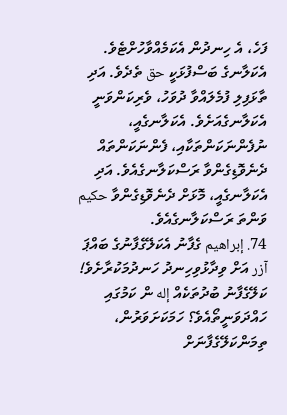ފަހެ، އެ ހިނދުން އެކަމެއްވާހުށްޓެވެ. އެކަލާނގެ ބަސްފުޅަކީ حق ތެދެވެ. އަދި ތާޅަފިލި ފުމެލައްވާ ދުވަހު، ވެރިކަންވަނީ އެކަލާނގެއަށެވެ. އެކަލާނގެއީ، ނުފެންނަކަންތަކާއި، ފެންނަކަންތައް ދެނެވޮޑިގެންވާ ރަސްކަލާނގެއެވެ. އަދި އެކަލާނގެއީ، މޮޅަށް ދެނެވޮޑިގެންވާ حكيم ވަންތަ ރަސްކަލާނގެއެވެ.
74. إبراهيم ގެފާނު އެކަލޭގެފާނުގެ ބައްޕަ آزر އަށް ވިދާޅުވިހިނދު ހަނދުމަކުރާށެވެ! ކަލޭގެފާނު ބުދުތަކެއް إله ން ކަމުގައި ހައްދަވަނީތޯއެވެ؟ ހަމަކަށަވަރުން، ތިމަންކަލޭގެފާނަށް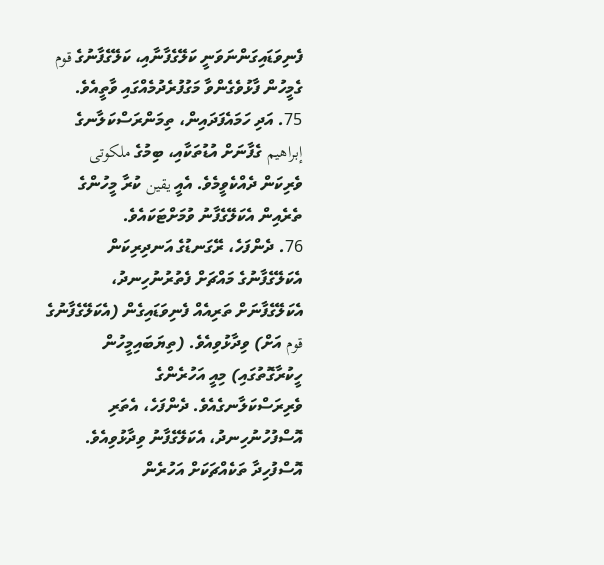ފެނިވަޑައިގަންނަވަނީ ކަލޭގެފާނާއި، ކަލޭގެފާނުގެ قوم ގެމީހުން ފާޅުވެގެންވާ މަގުފުރެދުމެއްގައި ވާތީއެވެ.
75. އަދި ހަމައެފަދައިން، ތިމަންރަސްކަލާނގެ إبراهيم ގެފާނަށް އުޑުތަކާއި، ބިމުގެ ملكوتى ވެރިކަން ދެއްކެވީމެވެ. އެއީ يقين ކުރާ މީހުންގެ ތެރެއިން އެކަލޭގެފާނު ވުމަށްޓަކައެވެ.
76. ދެންފަހެ، ރޭގަނޑުގެ އަނދިރިކަން އެކަލޭގެފާނުގެ މައްޗަށް ފެތުރުނުހިނދު، އެކަލޭގެފާނަށް ތަރިއެއް ފެނިވަޑައިގެން (އެކަލޭގެފާނުގެ قوم އަށް) ވިދާޅުވިއެވެ. (ތިޔަބައިމީހުން ހީކުރާގޮތުގައި) މިއީ އަހުރެންގެ ވެރިރަސްކަލާނގެއެވެ. ދެންފަހެ، އެތަރި އޮސްފުހުނުހިނދު، އެކަލޭގެފާނު ވިދާޅުވިއެވެ. އޮސްފުހިދާ ތަކެއްޗަކަށް އަހުރެން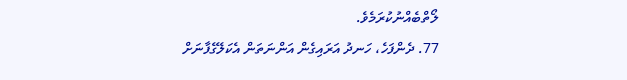ލޯތްބެއްނުކުރަމެވެ.
77. ދެންފަހެ، ހަނދު އަރައިގެން އަންނަތަން އެކަލޭގެފާނަށް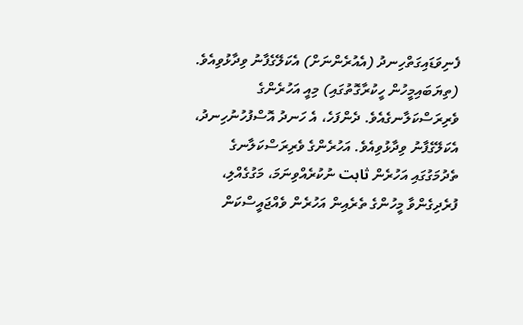ފެނިވަޑައިގަތްހިނދު (އެއުރެންނަށް) އެކަލޭގެފާނު ވިދާޅުވިއެވެ. (ތިޔަބައިމީހުން ހީކުރާގޮތުގައި) މިއީ އަހުރެންގެ ވެރިރަސްކަލާނގެއެވެ. ދެންފަހެ، އެ ހަނދު އޮސްފުހުނުހިނދު، އެކަލޭގެފާނު ވިދާޅުވިއެވެ. އަހުރެންގެ ވެރިރަސްކަލާނގެ ތެދުމަގުގައި އަހުރެން ثابت ނުކުރެއްވިނަމަ، މަގުގެއްލި، ފުރެދިގެންވާ މީހުންގެ ތެރެއިން އަހުރެން ވެއްޖައީސްކަން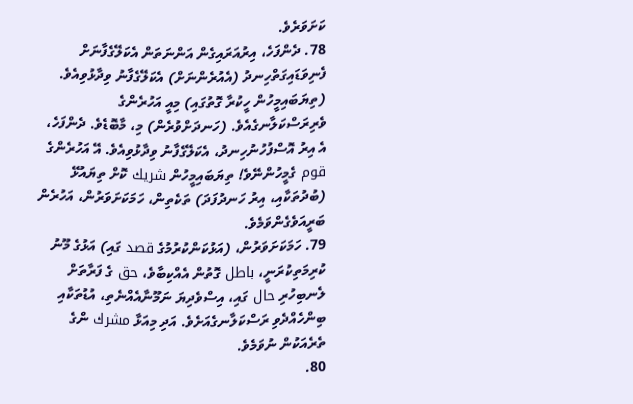ކަށަވަރެވެ.
78. ދެންފަހެ، އިރުއަރައިގެން އަންނަތަން އެކަލޭގެފާނަށް ފެނިވަޑައިގަތްހިނދު (އެއުރެންނަށް) އެކަލޭގެފާނު ވިދާޅުވިއެވެ. (ތިޔަބައިމީހުން ހީކުރާ ގޮތުގައި) މިއީ އަހުރެންގެ ވެރިރަސްކަލާނގެއެވެ. (ހަނދަށްވުރެން) މި، މާބޮޑެވެ. ދެންފަހެ، އެ އިރު އޮސްފުހުނުހިނދު، އެކަލޭގެފާނު ވިދާޅުވިއެވެ. އޭ އަހުރެންގެ قوم ގެމީހުންނޭވެ! ތިޔަބައިމީހުން شريك ކޮށް ތިޔައުޅޭ (ބުދުތަކާއި، އިރު ހަނދުފަދަ) ތަކެތިން، ހަމަކަށަވަރުން، އަހުރެން ބަރީއަވެގެންވަމެވެ.
79. ހަމަކަށަވަރުން، (އަޅުކަންކުރުމުގެ قصد ގައި) އަޅުގެ މޫނު ކުރިމަތިކުރަނީ، باطل ގޮތުން އެއްކިބާވެ، حق ގެ ފަރާތަށް ލެނބިހުރި حال ގައި، އިސްވެދިޔަ ނަމޫނާއެއްނެތި، އުޑުތަކާއި ބިންހެއްދެވި ރަސްކަލާނގެއަށެވެ. އަދި މިއަޅާ مشرك ންގެ ތެރެއަކުން ނުވަމެވެ.
80.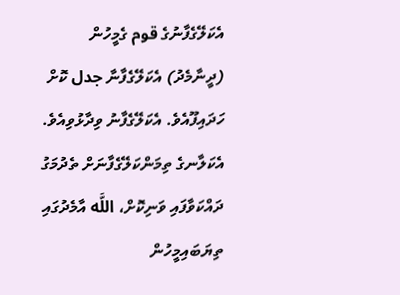އެކަލޭގެފާނުގެ قوم ގެމީހުން (ދީނާމެދު) އެކަލޭގެފާނާ جدل ކޮށް ހަދައިފޫއެވެ. އެކަލޭގެފާނު ވިދާޅުވިއެވެ. އެކަލާނގެ ތިމަންކަލޭގެފާނަށް ތެދުމަގު ދައްކަވާފައި ވަނިކޮށް، اللَّه އާމެދުގައި ތިޔަބައިމީހުން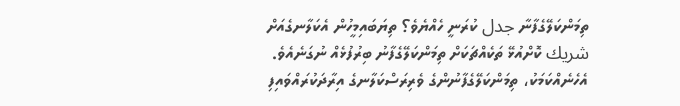ތިމަންކަލޭގެފާނާ جدل ކުރަނީ ހެއްޔެވެ؟ ތިޔަބައިމީހުން އެކަލާނގެއަށް شريك ކޮށްއުޅޭ ތަކެއްޗަކަށް ތިމަންކަލޭގެފާނު ބިރުފުޅެއް ނުގަނެއެވެ. އެހެނެއްކަމަކު، ތިމަންކަލޭގެފާނުންގެ ވެރިރަސްކަލާނގެ އިރާދަކުރައްވައިފި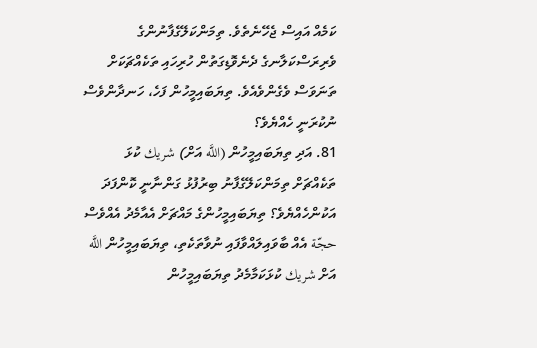ކަމެއް އައިސް ޖެހޭނެތެވެ. ތިމަންކަލޭގެފާނުންގެ ވެރިރަސްކަލާނގެ ދެނެވޮޑިގަތުން ހުރިހައި ތަކެއްޗަކަށް ތަނަވަސް ވެގެންވެއެވެ. ތިޔަބައިމީހުން ފަހެ، ހަނދާންވެސް ނުކުރަނީ ހެއްޔެވެ؟
81. އަދި ތިޔަބައިމީހުން (اللَّه އަށް) شريك ކުޅަ ތަކެއްޗަށް ތިމަންކަލޭގެފާނު ބިރުފުޅު ގަންނާނީ ކޮންފަދަ އަކުންހެއްޔެވެ؟ ތިޔަބައިމީހުންގެ މައްޗަށް އެއާމެދު އެއްވެސް حجّة އެއް ބާވައިލައްވާފައި ނުވާތަކެތި، ތިޔަބައިމީހުން اللَّه އަށް شريك ކުޅަކަމާމެދު ތިޔަބައިމީހުން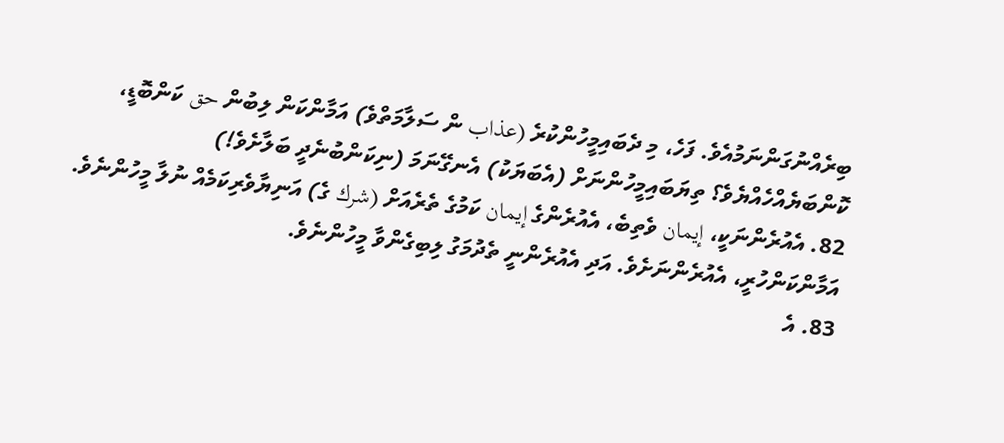ބިރެއްނުގަންނަމުއެވެ. ފަހެ، މި ދެބައިމީހުންކުރެ (عذاب ން ސަލާމަތްވެ) އަމާންކަން ލިބުން حق ކަންބޮޑީ، ކޮންބަޔެއްހެއްޔެވެ؟ ތިޔަބައިމީހުންނަށް (އެބަޔަކު) އެނގޭނަމަ (ނިކަންބުނެދީ ބަލާށެވެ!)
82. އެއުރެންނަކީ، إيمان ވެތިބެ، އެއުރެންގެ إيمان ކަމުގެ ތެރެއަށް (شرك ގެ) އަނިޔާވެރިކަމެއް ނުލާ މީހުންނެވެ. އަމާންކަންހުރީ، އެއުރެންނަށެވެ. އަދި އެއުރެންނީ ތެދުމަގު ލިބިގެންވާ މީހުންނެވެ.
83. އެ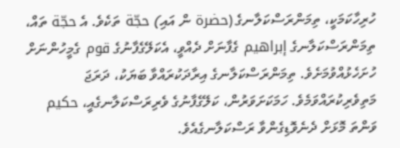ހުރިހާކަމަކީ، ތިމަންރަސްކަލާނގެ (حضرة ން އައި) حجّة ތަކެވެ. އެ حجّة ތައް، ތިމަންރަސްކަލާނގެ إبراهيم ގެފާނަށް ދެއްވީ، އެކަލޭގެފާނުގެ قوم ގެމީހުންނަށް ހުށަހެޅުއްވުމަށެވެ. ތިމަންރަސްކަލާނގެ އިރާދަކުރައްވާ ބަޔަކު، ދަރަޖަ މަތިވެރިކުރައްވަމެވެ. ހަމަކަށަވަރުން، ކަލޭގެފާނުގެ ވެރިރަސްކަލާނގެއީ، حكيم ވަންތަ މޮޅަށް ދެނެވޮޑިގެންވާ ރަސްކަލާނގެއެވެ.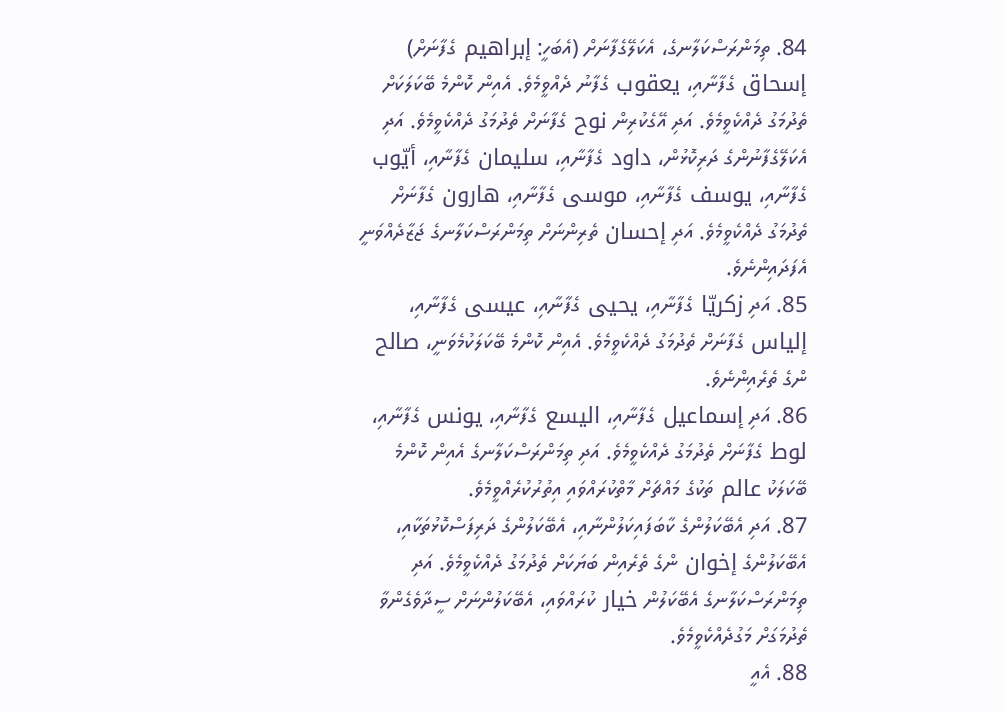84. ތިމަންރަސްކަލާނގެ، އެކަލޭގެފާނަށް (އެބަހީ: إبراهيم ގެފާނަށް) إسحاق ގެފާނާއި، يعقوب ގެފާނު ދެއްވީމެވެ. އެއިން ކޮންމެ ބޭކަލަކަށް ތެދުމަގު ދެއްކެވީމެވެ. އަދި އޭގެކުރިން نوح ގެފާނަށް ތެދުމަގު ދެއްކެވީމެވެ. އަދި އެކަލޭގެފާނުންގެ ދަރިކޮޅުން، داود ގެފާނާއި، سليمان ގެފާނާއި، أيّوب ގެފާނާއި، يوسف ގެފާނާއި، موسى ގެފާނާއި، هارون ގެފާނަށް ތެދުމަގު ދެއްކެވީމެވެ. އަދި إحسان ތެރިންނަށް ތިމަންރަސްކަލާނގެ ޖަޒާދެއްވަނީ އެފަދައިންނެވެ.
85. އަދި زكريّا ގެފާނާއި، يحيى ގެފާނާއި، عيسى ގެފާނާއި، إلياس ގެފާނަށް ތެދުމަގު ދެއްކެވީމެވެ. އެއިން ކޮންމެ ބޭކަލަކުމެވަނީ، صالح ންގެ ތެރެއިންނެވެ.
86. އަދި إسماعيل ގެފާނާއި، اليسع ގެފާނާއި، يونس ގެފާނާއި، لوط ގެފާނަށް ތެދުމަގު ދެއްކެވީމެވެ. އަދި ތިމަންރަސްކަލާނގެ އެއިން ކޮންމެ ބޭކަލަކު عالم ތަކުގެ މައްޗަށް މާތްކުރައްވައި އިތުރުކުރެއްވީމެވެ.
87. އަދި އެބޭކަލުންގެ ކާބަފައިކަލުންނާއި، އެބޭކަލުންގެ ދަރިފަސްކޮޅުތަކާއި، އެބޭކަލުންގެ إخوان ންގެ ތެރެއިން ބަޔަކަށް ތެދުމަގު ދެއްކެވީމެވެ. އަދި ތިމަންރަސްކަލާނގެ އެބޭކަލުން خيار ކުރައްވައި، އެބޭކަލުންނަށް ސީދާވެގެންވާ ތެދުމަގަށް މަގުދެއްކެވީމެވެ.
88. އެއީ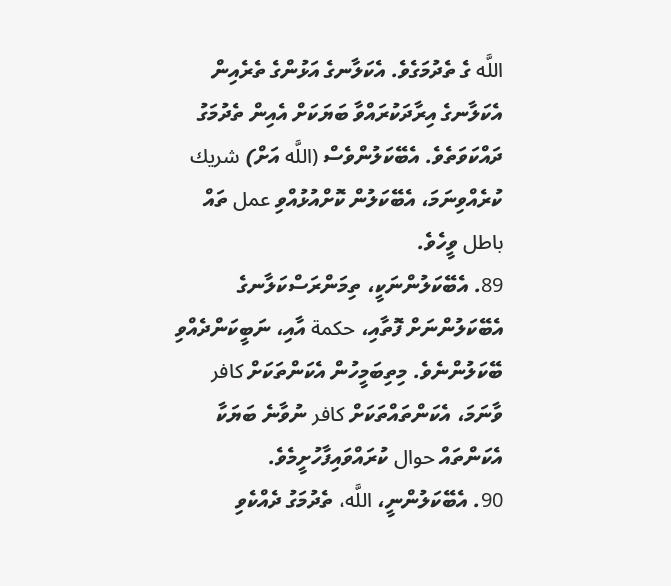اللَّه ގެ ތެދުމަގެވެ. އެކަލާނގެ އަޅުންގެ ތެރެއިން އެކަލާނގެ އިރާދަކުރައްވާ ބަޔަކަށް އެއިން ތެދުމަގު ދައްކަވަތެވެ. އެބޭކަލުންވެސް (اللَّه އަށް) شريك ކުރެއްވިނަމަ، އެބޭކަލުން ކޮށްއުޅުއްވި عمل ތައް باطل ވީހެވެ.
89. އެބޭކަލުންނަކީ، ތިމަންރަސްކަލާނގެ އެބޭކަލުންނަށް ފޮތާއި، حكمة އާއި، ނަބީކަންދެއްވި ބޭކަލުންނެވެ. މިތިބަމީހުން އެކަންތަކަށް كافر ވާނަމަ، އެކަންތައްތަކަށް كافر ނުވާނެ ބަޔަކާ އެކަންތައް حوال ކުރައްވައިފާހުށީމެވެ.
90. އެބޭކަލުންނީ، اللَّه، ތެދުމަގު ދެއްކެވި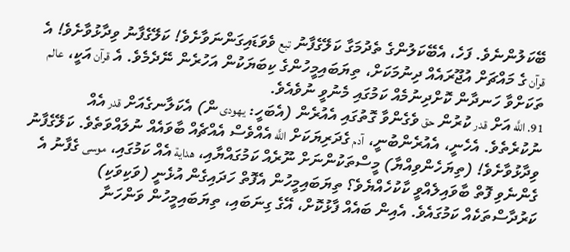ބޭކަލުންނެވެ. ފަހެ، އެބޭކަލުންގެ ތެދުމަގާ ކަލޭގެފާނު تبع ވެވަޑައިގަންނަވާށެވެ! ކަލޭގެފާނު ވިދާޅުވާށެވެ! އެ قرآن ގެ މައްޗަށް އުޖޫރައެއް ދިނުމަކަށް، ތިޔަބައިމީހުންގެ ކިބަޔަކުން އަހުރެން ނޭދެމެވެ. އެ قرآن އަކީ، عالم ތަކަށްވާ ހަނދާން ކޮށްދިނުމެއް ކަމުގައި މެނުވީ ނުވެއެވެ.
91. اللَّه އަށް قدر ކުރުން حق ވެގެންވާ ގޮތުގައި އެއުރެން (އެބަހީ: يهودى ން) އެކަލާނގެއަށް قدر އެއް ނުކުރެތެވެ. އެހެނީ، އެއުރެންބުނީ، آدم ގެދަރިޔަކަށް اللَّه އެއްވެސް އެއްޗެއް ބާވައެއް ނުލައްވަތެވެ. ކަލޭގެފާނު ވިދާޅުވާށެވެ! (ތިޔަހެންވިއްޔާ) މީސްތަކުންނަށް ނޫރެއް ކަމުގައްޔާއި، هداية އެއް ކަމުގައި، موسى ގެފާނު އެ ގެންނެވި ފޮތް ބާވައިލެއްވީ ކާކުހެއްޔެވެ؟ ތިޔަބައިމީހުން އެފޮތް ހަދައިގެން އުޅެނީ (ވަކިވަކި) ކަރުދާސްތަކެއް ކަމުގައެވެ. އެއިން ބައެއް ފާޅުކޮށް، އޭގެ ގިނަބައި، ތިޔަބައިމީހުން ވަންހަނާ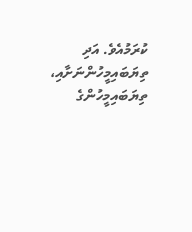ކުރަމުއެވެ. އަދި ތިޔަބައިމީހުންނަށާއި، ތިޔަބައިމީހުންގެ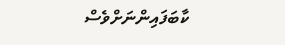ކާބަފައިންނަށްވެސް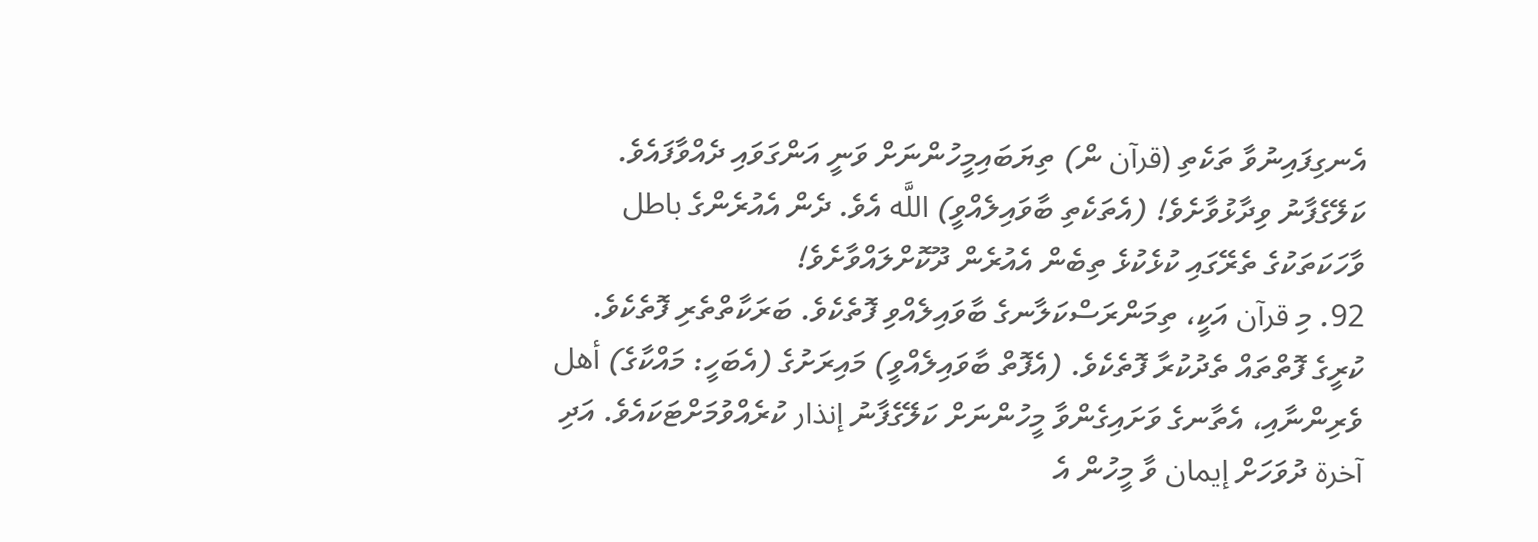އެނގިފައިނުވާ ތަކެތި (قرآن ން) ތިޔަބައިމީހުންނަށް ވަނީ އަންގަވައި ދެއްވާފައެވެ. ކަލޭގެފާނު ވިދާޅުވާށެވެ! (އެތަކެތި ބާވައިލެއްވީ) اللَّه އެވެ. ދެން އެއުރެންގެ باطل ވާހަކަތަކުގެ ތެރޭގައި ކުޅެކުޅެ ތިބެން އެއުރެން ދޫކޮށްލައްވާށެވެ!
92. މި قرآن އަކީ، ތިމަންރަސްކަލާނގެ ބާވައިލެއްވި ފޮތެކެވެ. ބަރަކާތްތެރި ފޮތެކެވެ. ކުރީގެ ފޮތްތައް ތެދުކުރާ ފޮތެކެވެ. (އެފޮތް ބާވައިލެއްވީ) މައިރަށުގެ (އެބަހީ: މައްކާގެ) أهل ވެރިންނާއި، އެތާނގެ ވަށައިގެންވާ މީހުންނަށް ކަލޭގެފާނު إنذار ކުރެއްވުމަށްޓަކައެވެ. އަދި آخرة ދުވަހަށް إيمان ވާ މީހުން އެ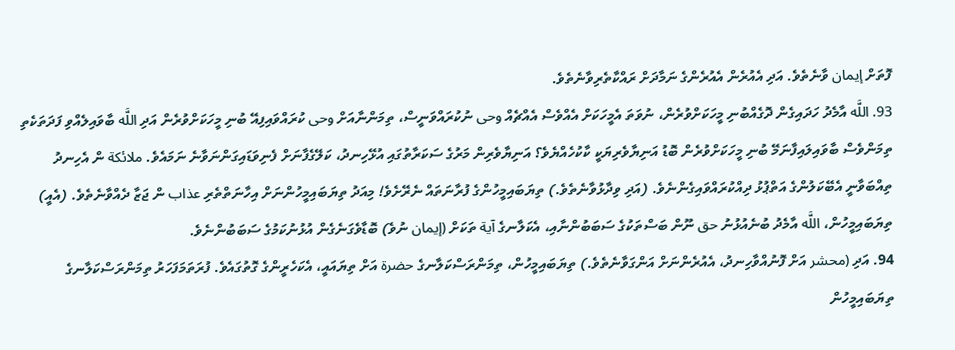ފޮތަށް إيمان ވާނެތެވެ. އަދި އެއުރެން އެއުރެންގެ ނަމާދަށް ރައްކާތެރިވާނެތެވެ.
93. اللَّه އާމެދު ހަދައިގެން ދޮގެއްބުނި މީހަކަށްވުރެން، ނުވަތަ އެމީހަކަށް އެއްވެސް އެއްޗެއް وحى ނުކުރައްވަނީސް، ތިމަންނާއަށް وحى ކުރައްވައިފިއޭ ބުނި މީހަކަށްވުރެން އަދި اللَّه ބާވައިލެއްވި ފަދަތަކެތި ތިމަންވެސް ބާވައިލައިފާނަމޭ ބުނި މީހަކަށްވުރެން ބޮޑު އަނިޔާވެރިޔަކީ ކާކުހެއްޔެވެ؟ އަނިޔާވެރިން މަރުގެ ސަކަރާތުގައި އުޅޭހިނދު، ކަލޭގެފާނަށް ފެނިވަޑައިގަންނަވާނެ ނަމައެވެ. ملائكة ން އެހިނދު ތިއްބަވާނީ އެބޭކަލުންގެ އަތްޕުޅު ދިއްކުރައްވައިގެންނެވެ. (އަދި ވިދާޅުވާނެތެވެ.) ތިޔަބައިމީހުންގެ ފުރާނަތައް ނެރޭށެވެ! މިއަދު ތިޔަބައިމީހުންނަށް އިހާނަތްތެރި عذاب ން ޖަޒާ ދެއްވާނެތެވެ. (އެއީ) ތިޔަބައިމީހުން، اللَّه އާމެދު ބުނެއުޅުނު حق ނޫން ބަސްތަކުގެ ސަބަބުންނާއި، އެކަލާނގެ آية ތަކަށް (إيمان ނުވެ) ބޮޑާވެގަނެގެން އުޅުނުކަމުގެ ސަބަބުންނެވެ.
94. އަދި (محشر އަށް ފޮނުއްވާހިނދު، އެއުރެންނަށް އަންގަވާނެތެވެ.) ތިޔަބައިމީހުން، ތިމަންރަސްކަލާނގެ حضرة އަށް ތިޔައައީ، އެކަހެރީންގެ ގޮތުގައެވެ. ފުރަތަމަފަހަރު ތިމަންރަސްކަލާނގެ ތިޔަބައިމީހުން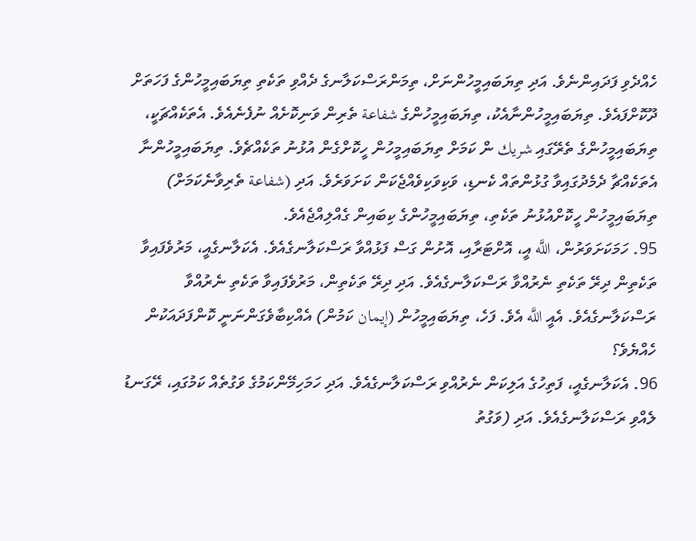ހެއްދެވި ފަދައިންނެވެ. އަދި ތިޔަބައިމީހުންނަށް، ތިމަންރަސްކަލާނގެ ދެއްވި ތަކެތި ތިޔަބައިމީހުންގެ ފަހަތަށް ދޫކޮށްފައެވެ. ތިޔަބައިމީހުންނާއެކު، ތިޔަބައިމީހުންގެ شفاعة ތެރިން ވަނިކޮށެއް ނުފެނެއެވެ. އެތަކެއްޗަކީ، ތިޔަބައިމީހުންގެ ތެރޭގައި شريك ން ކަމަށް ތިޔަބައިމީހުން ހީކޮށްގެން އުޅުނު ތަކެއްޗެވެ. ތިޔަބައިމީހުންނާ އެތަކެއްޗާ ދެމެދުގައިވާ ގުޅުންތައް ކެނޑި، ވަކިވަކިވެއްޖެކަން ކަށަވަރެވެ. އަދި (شفاعة ތެރިވާނެކަމަށް) ތިޔަބައިމީހުން ހީކޮށްއުޅުނު ތަކެތި، ތިޔަބައިމީހުންގެ ކިބައިން ގެއްލިއްޖެއެވެ.
95. ހަމަކަށަވަރުން، اللَّه އީ، އޮށްޓަރާއި، އޮށުން ގަސް ފަޅުއްވާ ރަސްކަލާނގެއެވެ. އެކަލާނގެއީ، މަރުވެފައިވާ ތަކެތިން ދިރޭ ތަކެތި ނެރުއްވާ ރަސްކަލާނގެއެވެ. އަދި ދިރޭ ތަކެތިން، މަރުވެފައިވާ ތަކެތި ނެރުއްވާ ރަސްކަލާނގެއެވެ. އެއީ اللَّه އެވެ. ފަހެ، ތިޔަބައިމީހުން (إيمان ކަމުން) އެއްކިބާވެގަންނަނީ ކޮންފަދައަކުން ހެއްޔެވެ؟
96. އެކަލާނގެއީ، ފަތިހުގެ އަލިކަން ނެރުއްވި ރަސްކަލާނގެއެވެ. އަދި ހަމަހިމޭންކަމުގެ ވަގުތެއް ކަމުގައި، ރޭގަނޑު ލެއްވި ރަސްކަލާނގެއެވެ. އަދި (ވަގުތު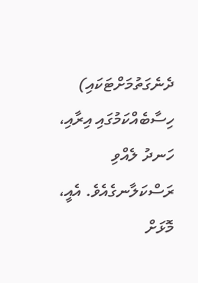ދެނެގަތުމަށްޓަކައި) ހިސާބެއްކަމުގައި އިރާއި، ހަނދު ލެއްވި ރަސްކަލާނގެއެވެ. އެއީ، މޮޅަށް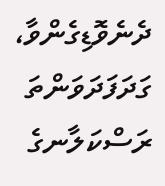ދެނެވޮޑިގެންވާ، ގަދަފަދަވަންތަ ރަސްކަލާނގެ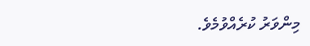މިންވަރު ކުރެއްވުމެވެ.